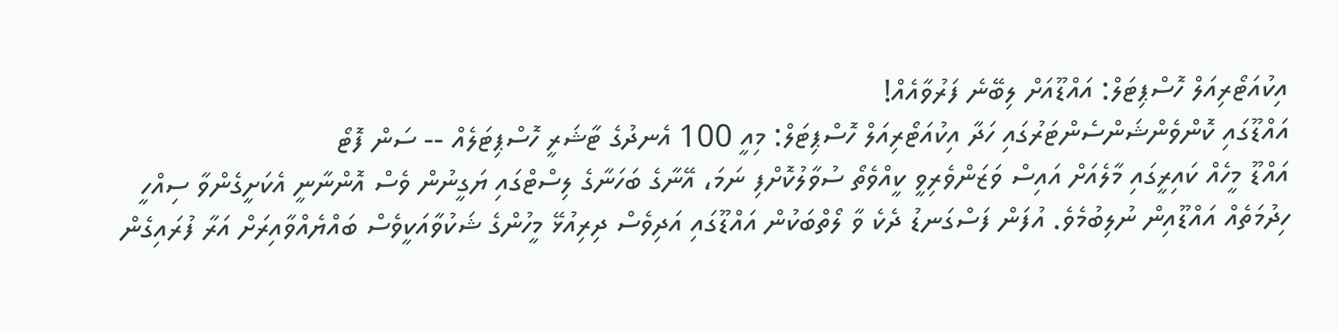އިކުއަޓޯރިއަލް ހޮސްޕިޓަލް: އައްޑޫއަށް ލިބޭނެ ފަރުވާއެއް!
އައްޑޫގައި ކޮންވެންޝަންސެންޓަރުގައި ހަދާ އިކުއަޓޯރިއަލް ހޮސްޕިޓަލް: މިއީ 100 އެނދުގެ ޓާޝަރީ ހޮސްޕިޓަލެއް -- ސަން ފޮޓޯ
އައްޑޫ މީހެއް ކައިރީގައި މާލެއަށް އައިސް ވަޒަންވެރިވީ ކީއްވެތޯ ސުވާލުކޮށްފި ނަމަ، އޭނާގެ ބަހަނާގެ ލިސްޓްގައި ޔަގީނުން ވެސް އޮންނާނީ އެކަށީގެންވާ ސިއްހީ ހިދުމަތެއް އައްޑޫއިން ނުލިބުމެވެ. އުފަން ފަސްގަނޑު ދެކެ ވާ ލޯތްބަކުން އައްޑޫގައި އަދިވެސް ދިރިއުޅޭ މީހުންގެ ޝަކުވާއަކީވެސް ބައްޔެއްވާއިރަށް އަރާ ފުރައިގެން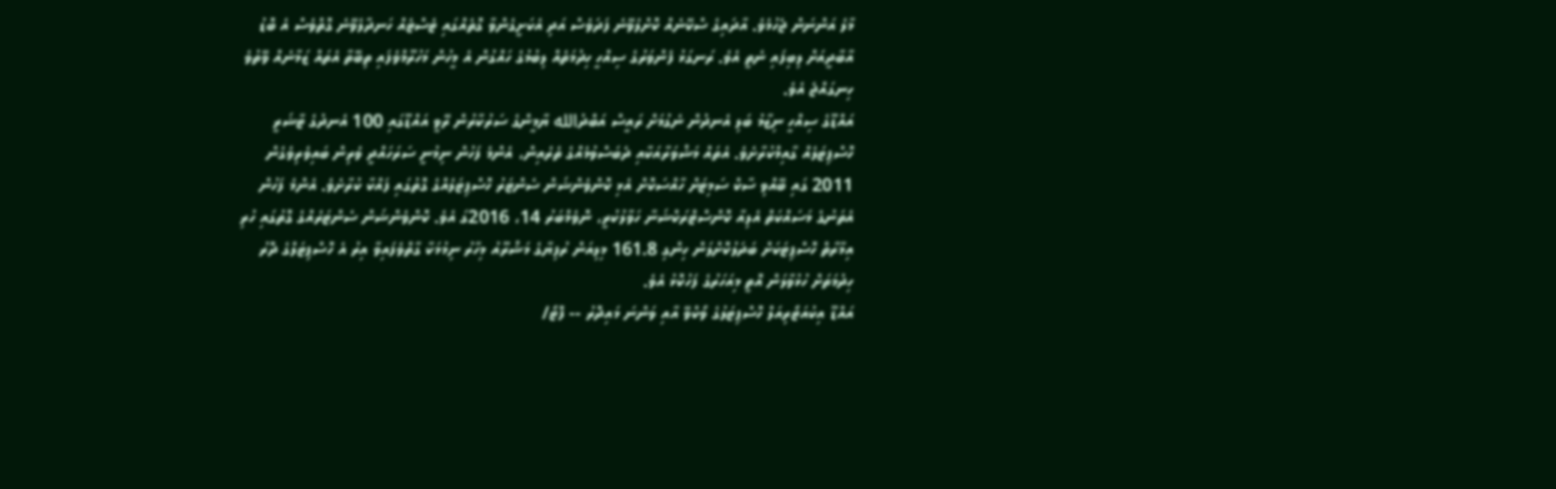މާލެ އަންނަން ޖެހުމެވެ. އާދައިގެ ސްކޭނެއް ކޮށްލެވޭނެ ފަދަވެސް އަދި އެކަށީގެންވާ ގޮތެއްގައި ޓެސްޓެއް ހަނދާލެވޭނެ ގޮތްވެސް އެ ބޮޑު އާބާދީއަށް ލިބިފައި ނެތީ އެވެ. ރަނގަޅު ފެންވަރުގެ ސިއްހީ ހިދުމަތެއް ލިބުމުގެ ހައްގުން އެ މީހުން މަހުރޫމްވެފައި ތިބޭތާ އެތައް ޒަމާނެއް ވޭތުވެ ހިނގައްޖެ އެވެ.
އައްޑޫގެ ސިއްހީ ނިޒާމު ބަލި އެނދުން ނެގުމަށް ރައީސް އަބްދުالله ޔާމީންގެ ސަރުކާރުން ރޭވީ އައްޑޫގައި 100 އެނދުގެ ޓާޝަރީ ހޮސްޕިޓަލެއް ގާއިމްކުރާށެވެ. އެތައް މަޝްވަރާއަކާއި ދެބަސްވުމެއްގެ ތެރެއިން، އެންމެ ފަހުން ނިމުނީ ސަރަހައްދީ ވެރިން ބައިވެރިވެގެން 2011 ގައި ބޭއްވި ސާކް ސަމިޓަށް ހާއްސަކޮށް އެޅި ކޮންވެންޝަން ސެންޓަރު ހޮސްޕިޓަލެއްގެ ގޮތުގައި ފައްކާ ކުރާށެވެ. އެންމެ ފަހުން އެތަނުގެ މަސައްކަތް އެލިއާ ކޮންސްޓްރަކްޝަނާ ހަވާލުކުރީ، ނޮވެމްބަރު 14، 2016ގަ އެވެ. ކޮންވެންޝަން ސެންޓަރެއްގެ ގޮތުގައި ހުރި އިމާރާތް ހޮސްޕިޓަކަށް ބަދަލުކޮށްލަން ހިންގި 161.8 މިލިއަން ރުފިޔާގެ މަޝްރޫއު މިހާރު ނިމުމަކާ ގާތްވެފައިވާ އިރު އެ ހޮސްޕިޓަލްގެ ދޮރު ހިދުމަތަށް ހުޅުވާލަން އޮތީ މިއަހަރުގެ ފަހުކޮޅު އެވެ.
އައްޑޫ އިކުއަޓޯރިއަލް ހޮސްޕިޓަލުގެ ވޯކްވޭ އާއި ވަންނަ މައިދޮރު -- ފޮޓޯ/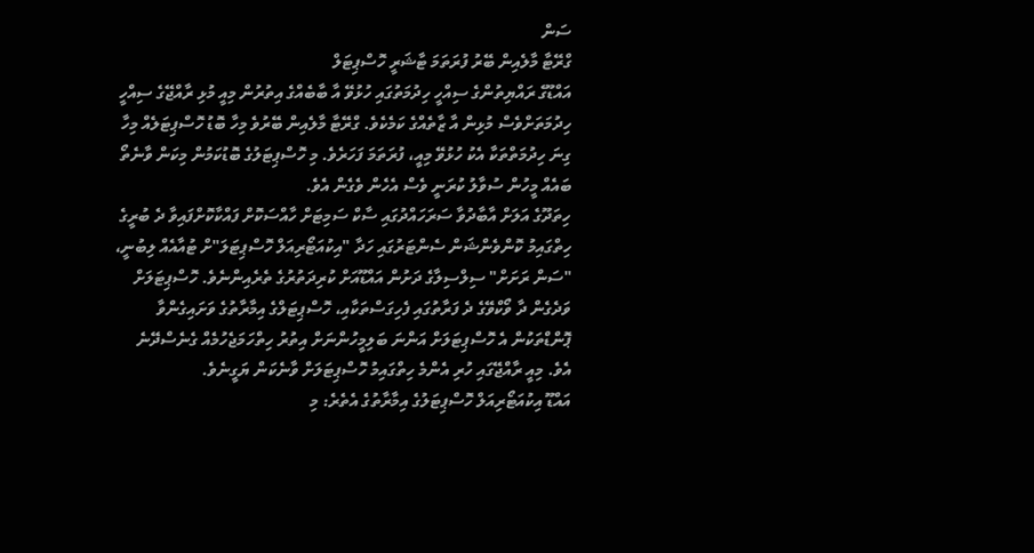ސަން
ގްރޭޓާ މާލެއިން ބޭރު ފުރަތަމަ ޓާޝަރީ ހޮސްޕިޓަލް
އައްޑޫގެ ރައްޔިތުންގެ ސިއްހީ ހިދުމަތުގައި ހުޅުވޭ އާ ބާބެއްގެ އިތުރުން މިއީ މުޅި ރާއްޖޭގެ ސިއްހީ ހިދުމަތަށްވެސް މުޅިން އާ ޒާތެއްގެ ކަމެކެވެ. ގްރޭޓާ މާލެއިން ބޭރުވެ މިހާ ބޮޑު ހޮސްޕިޓަލެއް މިހާ ގިނަ ހިދުމަތްތަކާ އެކު ހުޅުވޭ މިއީ، ފުރަތަމަ ފަހަރެވެ. މި ހޮސްޕިޓަލުގެ ބޮޑުކަމުން މިކަން ވާނެތޯ ބައެއް މީހުން ސުވާލު ކުރަނީ ވެސް އެހެން ވެގެން އެވެ.
ހިތަދޫގެ އަލަށް އާބާދުވާ ސަރަހައްދުގައި ސާކް ސަމިޓަށް ހާއްސަކޮށް ފައްކާކޮށްފައިވާ ދެ ބުރީގެ ހިތްގައިމު ކޮންވެންޝަން ސެންޓަރުގައި ހަދާ "އިކުއަޓޯރިއަލް ހޮސްޕިޓަލަ"ށް ޓުއާއެއް ލިބުނީ، "ސަން ރަށަށް" ސިލްސިލާގެ ދަށުން އައްޑޫއަށް ކުރިދަތުރުގެ ތެރެއިންނެވެ. ހޮސްޕިޓަލަށް ވަދެގެން ދާ ވޯކްވޭގެ ދެ ފަރާތުގައި ފެހިގަސްތަކާއި، ހޮސްޕިޓަލްގެ އިމާރާތުގެ ވަށައިގެންވާ ޕޮންޑްތަކުން އެ ހޮސްޕިޓަލަށް އަންނަ ބަލިމީހުންނަށް އިތުރު ހިތްހަމަޖެހުމެއް ގެނެސްދޭނެ އެވެ. މިއީ ރާއްޖޭގައި ހުރި އެންމެ ހިތްގައިމު ހޮސްޕިޓަލަށް ވާނެކަން ޔަގީނެވެ.
އައްޑޫ އިކުއަޓޯރިއަލް ހޮސްޕިޓަލުގެ އިމާރާތުގެ އެތެރެ: މި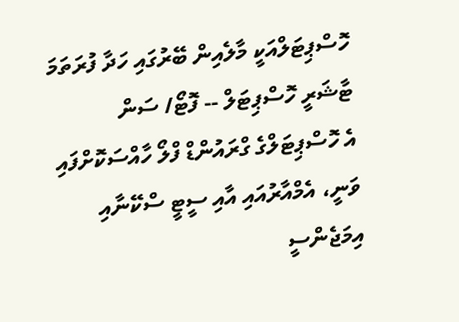ހޮސްޕިޓަލްއަކީ މާލެއިން ބޭރުގައި ހަދާ ފުރަތަމަ ޓާޝަރީ ހޮސްޕިޓަލް -- ފޮޓޯ/ ސަން
އެ ހޮސްޕިޓަލްގެ ގްރައުންޑް ފްލޯ ހާއްސަކޮށްފައި ވަނީ، އެމްއާރުއައި އާއި ސީޓީ ސްކޭނާއި އިމަޖެންސީ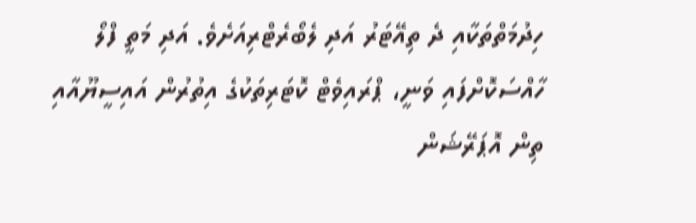ހިދުމަތްތަކާއި ދެ ތިއޭޓަރު އަދި ލެބޯރެޓްރިއަށެވެ. އަދި މަތީ ފްލޯ ހާއްސަކޮށްފައި ވަނީ، ޕްރައިވެޓް ކޮޓަރިތަކުގެ އިތުރުން އައިސީޔޫއާއި ތިން އޮޕަރޭޝަން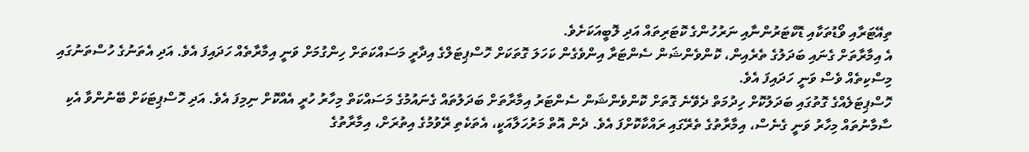ތިއޭޓަރާއި ވޯޑުތަކާއި ޑޮކްޓަރުންނާއި ނަރުހުންގެ ކޮޓަރިތައް އަދި ލޮބީއަކަށެވެ.
އެ އިމާރާތަށް ގެނައި ބަދަލުގެ ތެރެއިން، ކޮންވެންޝަން ސެންޓަރާ އިންވެގެން ކަހަލަ ގޮތަކަށް ހޮސްޕިޓަލްގެ އިދާރީ މަސައްކަތަށް ހިންގުމަށް ވަނީ އިމާރާތެއް ހަދައިފަ އެވެ. އަދި އެތަނުގެ ހުސްތަނުގައި މިސްކިތެއް ވެސް ވަނީ ހަދައިފަ އެވެ.
ހޮސްޕިޓަލެއްގެ ގޮތުގައި ބަދަލުކޮށް ހިދުމަތް ދެވޭނެ ގޮތަށް ކޮންވެންޝަން ސެންޓަރު އިމާރާތަށް ބަދަލުތައް ގެނައުމުގެ މަސައްކަތް މިހާރު ހުރީ އެއްކޮށް ނިމިފަ އެވެ. އަދި ހޮސްޕިޓަކަށް ބޭނުންވާ އެކި ސާމާނުތައް މިހާރު ވަނީ ގެނެސް، އިމާރާތުގެ ތެރޭގައި ރައްކާކޮށްފަ އެވެ. ދެން އޮތް މަރުހަލާއަކީ، އެތަކެތި ރޭވުމުގެ އިތުރަށް، އިމާރާތުގެ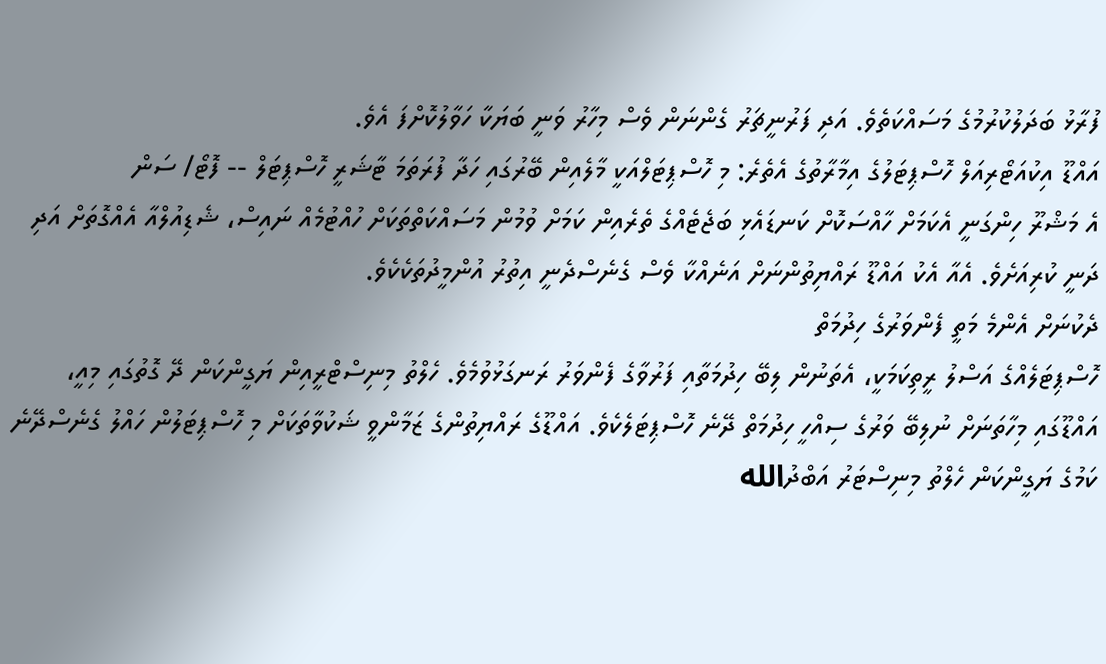ފުރާޅު ބަދަލުކުރުމުގެ މަސައްކަތެވެ. އަދި ފަރުނީޗަރު ގެންނަން ވެސް މިހާރު ވަނީ ބަޔަކާ ހަވާލުކޮށްފަ އެވެ.
އައްޑޫ އިކުއަޓޯރިއަލް ހޮސްޕިޓަލުގެ އިމާރާތުގެ އެތެރެ: މި ހޮސްޕިޓަލްއަކީ މާލެއިން ބޭރުގައި ހަދާ ފުރަތަމަ ޓާޝަރީ ހޮސްޕިޓަލް -- ފޮޓޯ/ ސަން
އެ މަޝްރޫ ހިންގަނީ އެކަމަށް ހާއްސަކޮށް ކަނޑައެޅި ބަޖެޓެއްގެ ތެރެއިން ކަމަށް ވުމުން މަސައްކަތްތަކަށް ހުއްޓުމެއް ނައިސް، ޝެޑިއުލްއާ އެއްގޮތަށް އަދި ދަނީ ކުރިއަށެވެ. އެއާ އެކު އައްޑޫ ރައްޔިތުންނަށް އަނެއްކާ ވެސް ގެނެސްދެނީ އިތުރު އުންމީދުތަކެކެވެ.
ދެކުނަށް އެންމެ މަތީ ފެންވަރުގެ ހިދުމަތް
ހޮސްޕިޓަލެއްގެ އަސްލު ރީތިކަމަކީ، އެތަނުން ލިބޭ ހިދުމަތާއި ފަރުވާގެ ފެންވަރު ރަނގަޅުވުމެވެ. ހެލްތު މިނިސްޓްރީއިން ޔަގީންކަން ދޭ ގޮތުގައި މިއީ، އައްޑޫގައި މިހާތަނަށް ނުލިބޭ ވަރުގެ ސިއްހީ ހިދުމަތް ދޭނެ ހޮސްޕިޓަލެކެވެ. އައްޑޫގެ ރައްޔިތުންގެ ޒަމާންވީ ޝަކުވާތަކަށް މި ހޮސްޕިޓަލުން ހައްލު ގެނެސްދޭނެ ކަމުގެ ޔަގީންކަން ހެލްތު މިނިސްޓަރު އަބްދުالله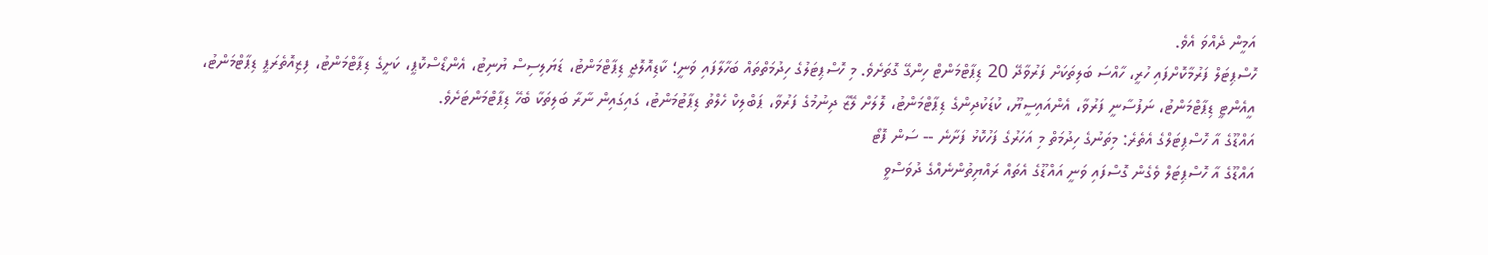އަމީން ދެއްވަ އެވެ.
ހޮސްޕިޓަލް ފަރުމާކޮށްފައި ހުރީ، ހާއްސަ ބަލިތަކަށް ފަރުވާދޭ 20 ޑިޕާޓްމަންޓް ހިންގޭ ގޮތަށެވެ. މި ހޮސްޕިޓަލުގެ ހިދުމަތްތައް ބަހާލާފައި ވަނީ؛ ކާޑިއޮލޮޖީ ޑިޕާޓްމަންޓު، ޑަޔަލިސިސް ޔުނިޓު، އެންޑޯސްކޮޕީ، ކަށީގެ ޑިޕާޓްމަންޓު، ފިޒިއޮތެރަޕީ ޑިޕާޓްމަންޓު، އީއެންޓީ ޑިޕާޓްމަންޓު، ނަފުސާނީ ފަރުވާ، އެންއައިސީޔޫ، ކުޑަކުދިންގެ ޑިޕާޓްމަންޓު، ލޮލަށް ލޭޒާ ދިނުމުގެ ފަރުވާ، ޕަބްލިކް ހެލްތު ޑިޕާޓުމަންޓު، ގައިގައިން ނާރާ ބަލިތަކާ ބެހޭ ޑިޕާޓްމަންޓަށެވެ.
އައްޑޫގެ އާ ހޮސްޕިޓަލްގެ އެތެރެ: މިތަނުގެ ހިދުމަތް މި އަހަރުގެ ފަހުކޮޅު ފަށާނެ -- ސަން ފޮޓޯ
އައްޑޫގެ އާ ހޮސްޕިޓަލް ވެގެން ގޮސްފައި ވަނީ އައްޑޫގެ އެތައް ރައްޔިތުންނެއްގެ ދުވަސްވީ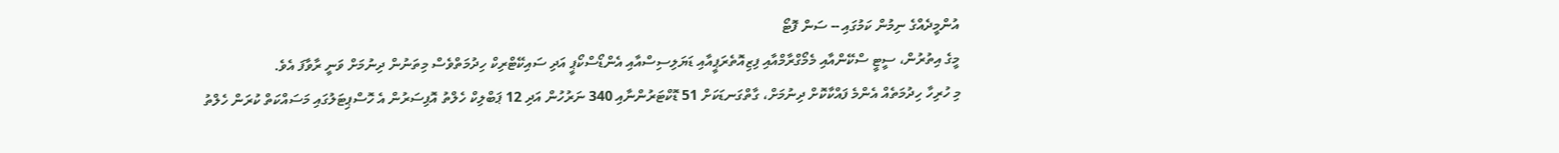އުންމީދެއްގެ ނިމުން ކަމުގައި -- ސަން ފޮޓޯ
މީގެ އިތުރުން، ސީޓީ ސްކޭންއާއި މެމޯގްރާމްއާއި ފިޒިއޮތެރަޕީއާއި ޑަޔަލިސިސްއާއި އެންޑޯސްކޯޕީ އަދި ސައިކޭޓްރިކް ހިދުމަތްވެސް މިތަނުން ދިނުމަށް ވަނީ ރާވާފަ އެވެ.
މި ހުރިހާ ހިދުމަތެއް އެންމެ ފައްކާކޮށް ދިނުމަށް، ގާތްގަނޑަކަށް 51 ޑޮކްޓަރުންނާއި 340 ނަރުހުން އަދި 12 ޕަބްލިކް ހެލްތު އޮފިސަރުން އެ ހޮސްޕިޓަލުގައި މަސައްކަތް ކުރަން ހެލްތު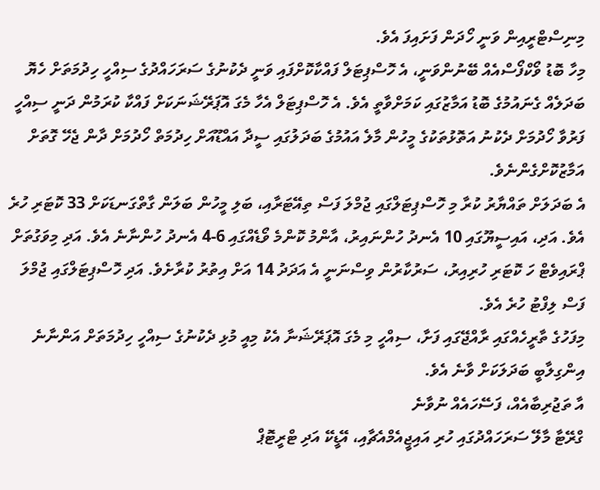މިނިސްޓްރީއިން ވަނީ ހޯދަން ފަށައިފަ އެވެ.
މިހާ ބޮޑު ވޯކްފޯސްއެއް ބޭނުންވަނީ، އެ ހޮސްޕިޓަލް ފައްކާކޮށްފައި ވަނީ ދެކުނުގެ ސަރަހައްދުގެ ސިއްހީ ހިދުމަތަށް ހެޔޮ ބަދަލެއް ގެނައުމުގެ ބޮޑު އަމާޒުގައި ކަމަށްވާތީ އެވެ. އެ ހޮސްޕިޓަލް އެހާ މެގަ އޮޕަރޭޝަނަކަށް ފައްކާ ކުރަމުން ދަނީ ސިއްހީ ފަރުވާ ހޯދުމަށް ދެކުނު އަތޮޅުތަކުގެ މީހުން މާލެ އައުމުގެ ބަދަލުގައި ސީދާ އައްޑޫއަށް ހިދުމަތް ހޯދުމަށް ދާން ޖެހޭ ގޮތަށް އަމާޒުކޮށްގެންނެވެ.
އެ ބަދަލަށް ތައްޔާރު ކުރާ މި ހޮސްޕިޓަލްގައި ޖުމްލަ ފަސް ތިއޭޓަރާއި، ބަލި މީހުން ބަލަން ގާތްގަނޑަކަށް 33 ކޮޓަރި ހުރެ އެވެ. އަދި، އައިސީޔޫގައި 10 އެނދު ހުންނައިރު، އާންމު ކޮންމެ ވޯޑެއްގައި 6-4 އެނދު ހުންނާނެ އެވެ. އަދި މިވަގުތަށް ޕްރައިވެޓް ހަ ކޮޓަރި ހުރިއިރު، ސަރުކާރުން ވިސްނަނީ އެ އަދަދު 14 އަށް އިތުރު ކުރާށެވެ. އަދި ހޮސްޕިޓަލްގައި ޖުމްލަ ފަސް ލިފްޓު ހުރެ އެވެ.
މިފަހުގެ ތާރީހެއްގައި ރާއްޖޭގައި ފަށާ، ސިއްހީ މި މެގަ އޮޕަރޭޝަނާ އެކު މިއީ މުޅި ދެކުނުގެ ސިއްހީ ހިދުމަތަށް އަންނާނެ އިންގިލާބީ ބަދަލަކަށް ވާނެ އެވެ.
އާ ތަޖުރިބާއެއް، ފަސޭހައެއް ނުވާނެ
ގްރޭޓާ މާލޭ ސަރަހައްދުގައި ހުރި އައިޖީއެމްއެޗާއި، އޭޑީކޭ އަދި ޓްރީޓޮޕް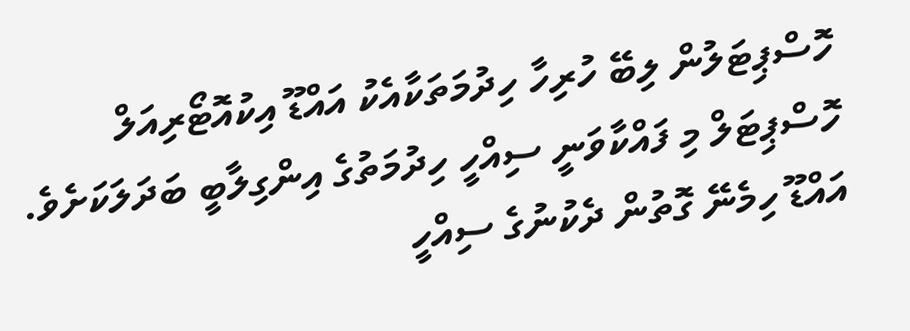ހޮސްޕިޓަލުން ލިބޭ ހުރިހާ ހިދުމަތަކާއެކު އައްޑޫ އިކުއޮޓޯރިއަލް ހޮސްޕިޓަލް މި ފައްކާވަނީ ސިއްހީ ހިދުމަތުގެ އިންގިލާބީ ބަދަލަކަށެވެ. އައްޑޫ ހިމެނޭ ގޮތުން ދެކުނުގެ ސިއްހީ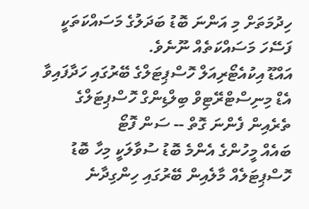ހިދުމަތަށް މި އަންނަ ބޮޑު ބަދަލުގެ މަސައްކަތަކީ ފަސޭހަ މަސައްކަތެއް ނޫނެވެ.
އައްޑޫ އިކުއެޓޯރިއަލް ހޮސްޕިޓަލްގެ ބޭރުގައި ހަދާފައިވާ އެޑް މިނިސްޓްރޭޓިވް ބިލްޑިންގް ހޮސްޕިޓަލްގެ ތެރެއިން ފެންނަ ގޮތް -- ސަން ފޮޓޯ
ބައެއް މީހުންގެ އެންމެ ބޮޑު ސުވާލަކީ މިހާ ބޮޑު ހޮސްޕިޓަލެއް މާލެއިން ބޭރުގައި ހިންގިދާނެ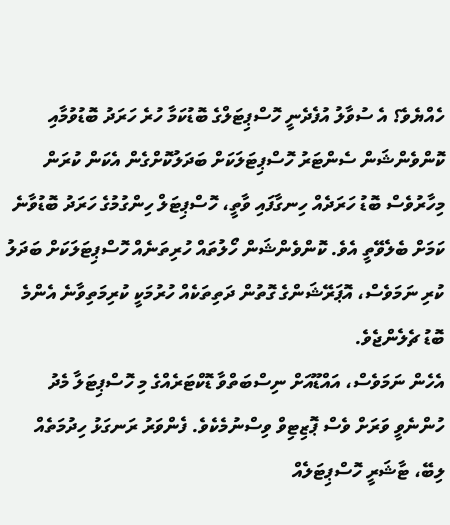ހެއްޔެވެ؟ އެ ސުވާލު އުފެދެނީ ހޮސްޕިޓަލްގެ ބޮޑުކަމާ ހުރެ ހަރަދު ބޮޑުވުމާއި ކޮންވެންޝަން ސެންޓަރު ހޮސްޕިޓަލަކަށް ބަދަލުކޮށްގެން އެކަން ކުރަން މިހާރުވެސް ބޮޑު ހަރަދެއް ހިނގާފައި ވާތީ، ހޮސްޕިޓަލް ހިންގުމުގެ ހަރަދު ބޮޑުވާނެ ކަމަށް ބެލެވޭތީ އެވެ. ކޮންވެންޝަން ހޯލުތައް ހުރިތަނެއް ހޮސްޕިޓަލަކަށް ބަދަލު ކުރި ނަމަވެސް، އޮޕަރޭޝަންގެ ގޮތުން ދަތިތަކެއް ހުރުމަކީ ކުރިމަތިވާނެ އެންމެ ބޮޑު ޗެލެންޖެވެ.
އެހެން ނަމަވެސް، އައްޑޫއަށް ނިސްބަތްވާ ޑޮކްޓަރެއްގެ މި ހޮސްޕިޓަލާ މެދު ހުންނެވީ ވަރަށް ވެސް ޕޮޒިޓިވް ވިސްނުމެކެވެ. ފެންވަރު ރަނގަޅު ހިދުމަތެއް ލިބޭ، ޓާޝަރީ ހޮސްޕިޓަލެއް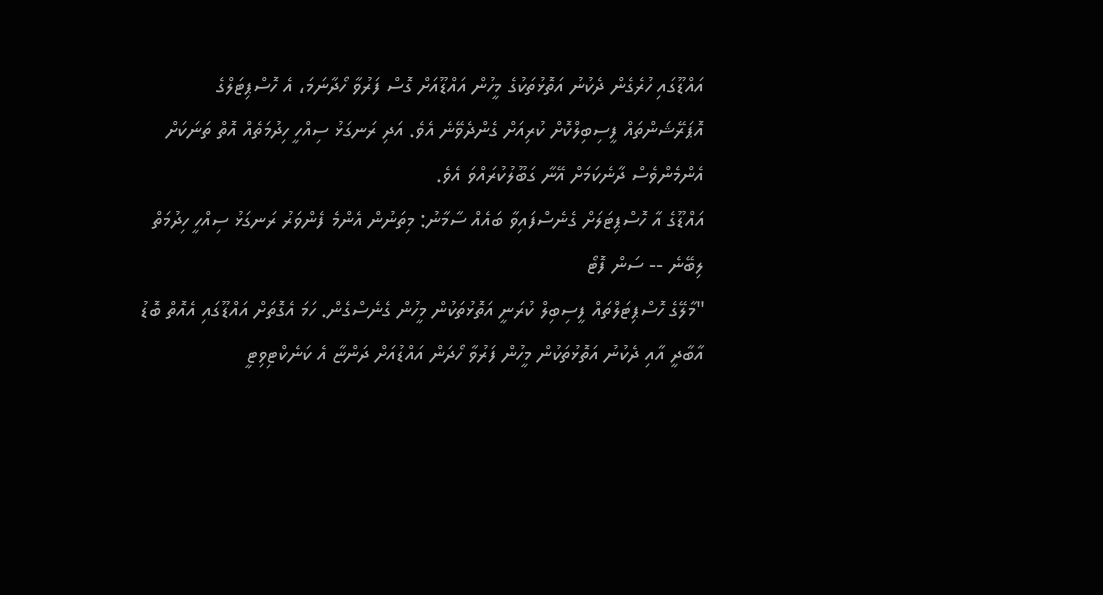އައްޑޫގައި ހުރެގެން ދެކުނު އަތޮޅުތަކުގެ މީހުން އައްޑޫއަށް ގޮސް ފަރުވާ ހޯދާނަމަ، އެ ހޮސްޕިޓަލްގެ އޮޕަރޭޝަންތައް ފީސިބިލްކޮށް ކުރިއަށް ގެންދެވޭނެ އެވެ. އަދި ރަނގަޅު ސިއްހީ ހިދުމަތެއް އޮތް ތަނަކަށް އެންމެންވެސް ދާނެކަމަށް އޭނާ ގަބޫލުކުރައްވަ އެވެ.
އައްޑޫގެ އާ ހޮސްޕިޓަލަށް ގެނެސްފައިވާ ބައެއް ސާމާނު: މިތަނުން އެންމެ ފެންވަރު ރަނގަޅު ސިއްހީ ހިދުމަތް ލިބޭނެ -- ސަން ފޮޓޯ
"މާލޭގެ ހޮސްޕިޓަލްތައް ފީސިބިލް ކުރަނީ އަތޮޅުތަކުން މީހުން ގެނެސްގެން. ހަމަ އެގޮތަށް އައްޑޫގައި އެއޮތް ބޮޑު އާބާދީ އާއި ދެކުނު އަތޮޅުތަކުން މީހުން ފަރުވާ ހޯދަން އައްޑުއަށް ދަންޏާ އެ ކަނެކްޓިވިޓީ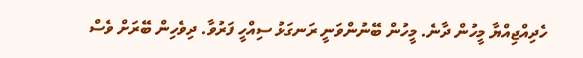ހެދިއްޖިއްޔާ މީހުން ދާނެ. މީހުން ބޭނުންވަނީ ރަނގަޅު ސިއްހީ ފަރުވާ. ދިވެހިން ބޭރަށް ވެސް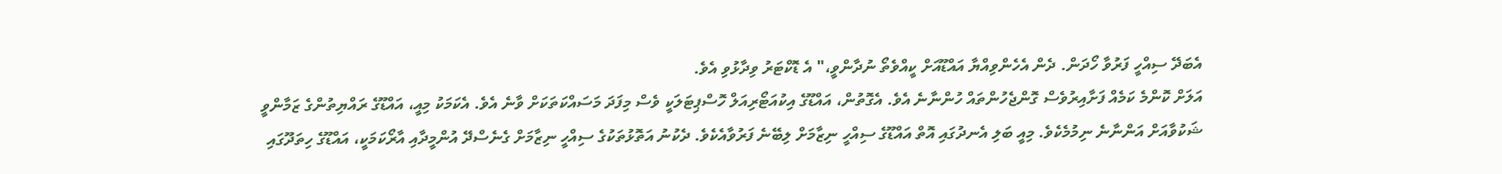އެބަދޭ ސިއްހީ ފަރުވާ ހޯދަން. ދެން އެހެންވިއްޔާ އައްޑޫއަށް ކީއްވެތޯ ނުދާންވީ،" އެ ޑޮކްޓަރު ވިދާޅުވި އެވެ.
އަލަށް ކޮންމެ ކަމެއް ފަށާއިރުވެސް ގޮންޖެހުންތައް ހުންނާނެ އެވެ. އެގޮތުން، އައްޑޫގެ އިކުއަޓޯރިއަލް ހޮސްޕިޓަލަކީ ވެސް މިފަދަ މަސައްކަތަކަށް ވާނެ އެވެ. އެކަމަކު މިއީ، އައްޑޫގެ ރައްޔިތުންގެ ޒަމާންވީ ޝަކުވާއަށް އަންނާނެ ނިމުމެކެވެ. މިއީ ބަލި އެނދުގައި އޮތް އައްޑޫގެ ސިއްހީ ނިޒާމަށް ލިބޭނެ ފަރުވާއެކެވެ. ދެކުނު އަތޮޅުތަކުގެ ސިއްހީ ނިޒާމަށް ގެނެސްދޭ އުންމީދާއި އާރޯކަމަކީ، އައްޑޫގެ ހިތަދޫގައި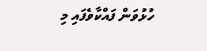ހުޅުވަން ފައްކާވެފައި މި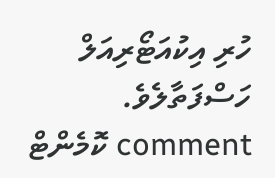ހުރި އިކުއަޓޯރިއަލް ހަސްފަތާލެވެ.
comment ކޮމެންޓް